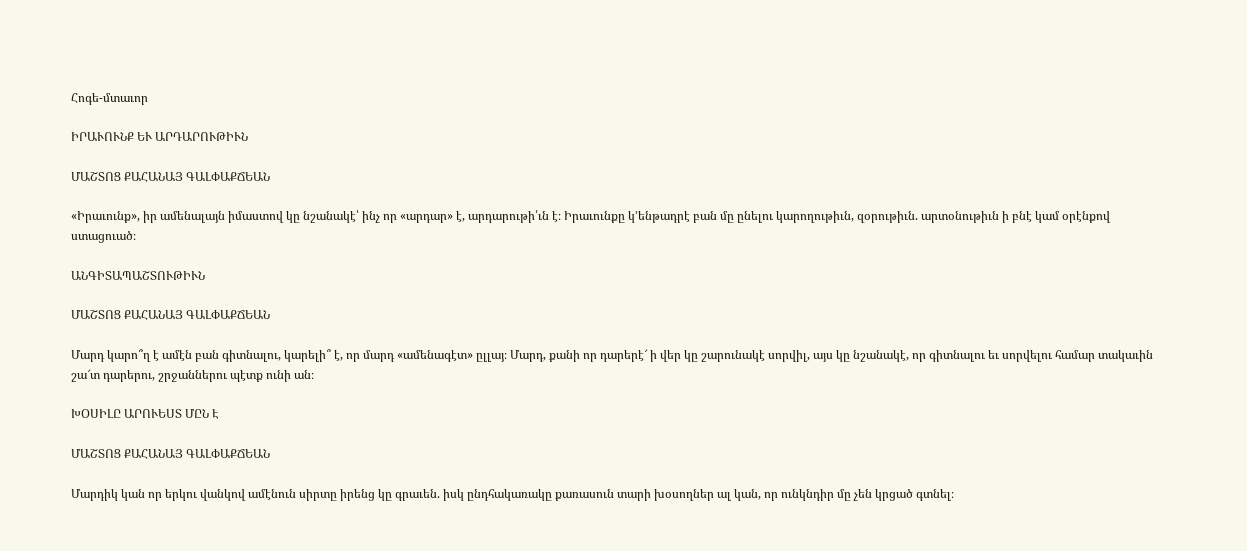Հոգե-մտաւոր

ԻՐԱՒՈՒՆՔ ԵՒ ԱՐԴԱՐՈՒԹԻՒՆ

ՄԱՇՏՈՑ ՔԱՀԱՆԱՅ ԳԱԼՓԱՔՃԵԱՆ

«Իրաւունք», իր ամենալայն իմաստով կը նշանակէ՝ ինչ որ «արդար» է, արդարութի՛ւն է։ Իրաւունքը կ՚ենթադրէ բան մը ընելու կարողութիւն, զօրութիւն. արտօնութիւն ի բնէ կամ օրէնքով ստացուած։

ԱՆԳԻՏԱՊԱՇՏՈՒԹԻՒՆ

ՄԱՇՏՈՑ ՔԱՀԱՆԱՅ ԳԱԼՓԱՔՃԵԱՆ

Մարդ կարո՞ղ է ամէն բան գիտնալու, կարելի՞ է, որ մարդ «ամենագէտ» ըլլայ։ Մարդ, քանի որ դարերէ՜ ի վեր կը շարունակէ սորվիլ, այս կը նշանակէ, որ գիտնալու եւ սորվելու համար տակաւին շա՜տ դարերու, շրջաններու պէտք ունի ան։

ԽՕՍԻԼԸ ԱՐՈՒԵՍՏ ՄԸՆ Է

ՄԱՇՏՈՑ ՔԱՀԱՆԱՅ ԳԱԼՓԱՔՃԵԱՆ

Մարդիկ կան որ երկու վանկով ամէնուն սիրտը իրենց կը գրաւեն. իսկ ընդհակառակը քառասուն տարի խօսողներ ալ կան, որ ունկնդիր մը չեն կրցած գտնել։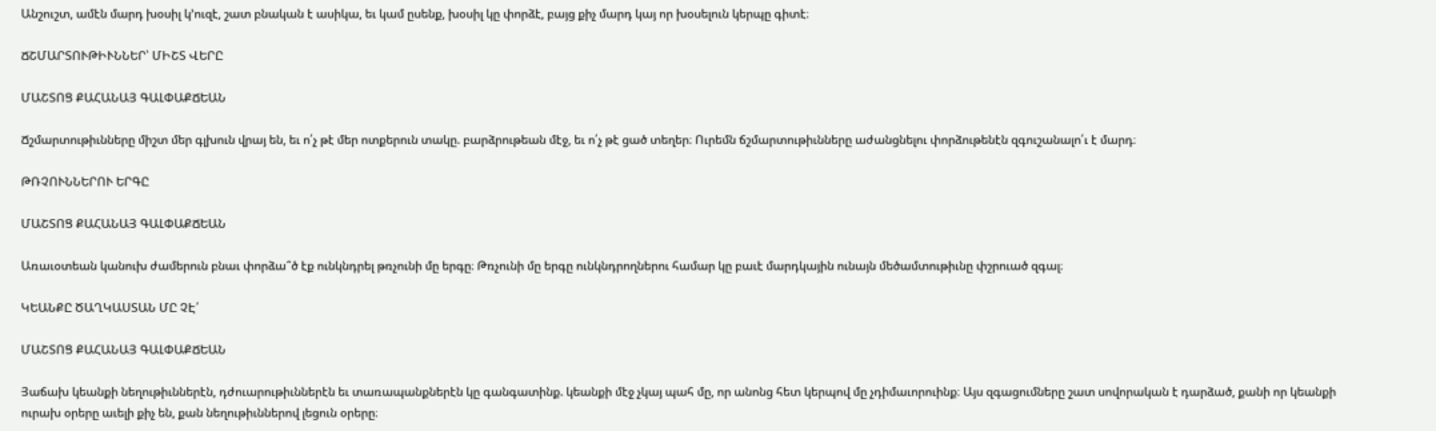Անշուշտ, ամէն մարդ խօսիլ կ՚ուզէ, շատ բնական է ասիկա, եւ կամ ըսենք, խօսիլ կը փորձէ, բայց քիչ մարդ կայ որ խօսելուն կերպը գիտէ։

ՃՇՄԱՐՏՈՒԹԻՒՆՆԵՐ՝ ՄԻՇՏ ՎԵՐԸ

ՄԱՇՏՈՑ ՔԱՀԱՆԱՅ ԳԱԼՓԱՔՃԵԱՆ

Ճշմարտութիւնները միշտ մեր գլխուն վրայ են, եւ ո՛չ թէ մեր ոտքերուն տակը. բարձրութեան մէջ, եւ ո՛չ թէ ցած տեղեր։ Ուրեմն ճշմարտութիւնները աժանցնելու փորձութենէն զգուշանալո՛ւ է մարդ։

ԹՌՉՈՒՆՆԵՐՈՒ ԵՐԳԸ

ՄԱՇՏՈՑ ՔԱՀԱՆԱՅ ԳԱԼՓԱՔՃԵԱՆ

Առաւօտեան կանուխ ժամերուն բնաւ փորձա՞ծ էք ունկնդրել թռչունի մը երգը։ Թռչունի մը երգը ունկնդրողներու համար կը բաւէ մարդկային ունայն մեծամտութիւնը փշրուած զգալ։

ԿԵԱՆՔԸ ԾԱՂԿԱՍՏԱՆ ՄԸ ՉԷ՛

ՄԱՇՏՈՑ ՔԱՀԱՆԱՅ ԳԱԼՓԱՔՃԵԱՆ

Յաճախ կեանքի նեղութիւններէն, դժուարութիւններէն եւ տառապանքներէն կը գանգատինք. կեանքի մէջ չկայ պահ մը, որ անոնց հետ կերպով մը չդիմաւորուինք։ Այս զգացումները շատ սովորական է դարձած, քանի որ կեանքի ուրախ օրերը աւելի քիչ են, քան նեղութիւններով լեցուն օրերը։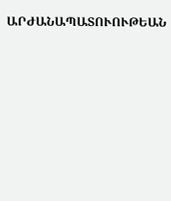ԱՐԺԱՆԱՊԱՏՈՒՈՒԹԵԱՆ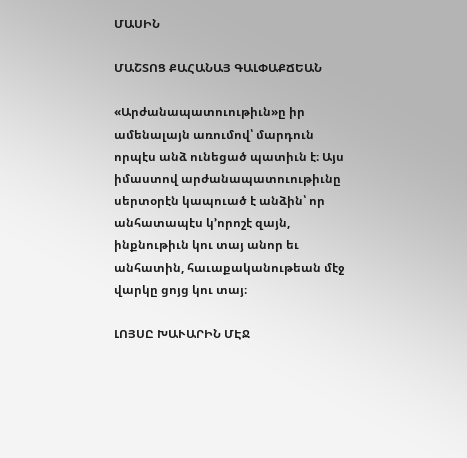ՄԱՍԻՆ

ՄԱՇՏՈՑ ՔԱՀԱՆԱՅ ԳԱԼՓԱՔՃԵԱՆ

«Արժանապատուութիւն»ը իր ամենալայն առումով՝ մարդուն որպէս անձ ունեցած պատիւն է։ Այս իմաստով արժանապատուութիւնը սերտօրէն կապուած է անձին՝ որ անհատապէս կ՚որոշէ զայն, ինքնութիւն կու տայ անոր եւ անհատին, հաւաքականութեան մէջ վարկը ցոյց կու տայ։

ԼՈՅՍԸ ԽԱՒԱՐԻՆ ՄԷՋ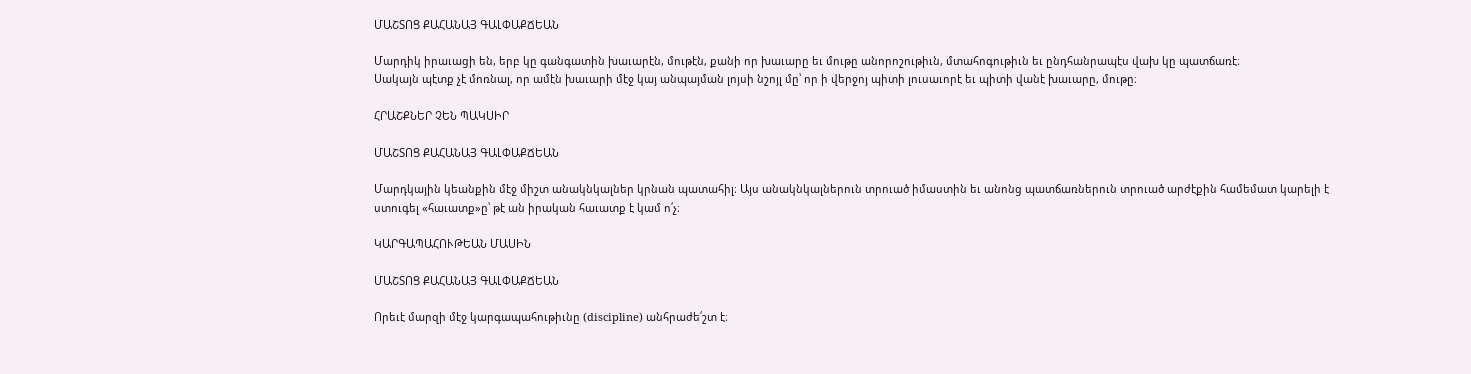ՄԱՇՏՈՑ ՔԱՀԱՆԱՅ ԳԱԼՓԱՔՃԵԱՆ

Մարդիկ իրաւացի են, երբ կը գանգատին խաւարէն, մութէն, քանի որ խաւարը եւ մութը անորոշութիւն, մտահոգութիւն եւ ընդհանրապէս վախ կը պատճառէ։
Սակայն պէտք չէ մոռնալ, որ ամէն խաւարի մէջ կայ անպայման լոյսի նշոյլ մը՝ որ ի վերջոյ պիտի լուսաւորէ եւ պիտի վանէ խաւարը, մութը։

ՀՐԱՇՔՆԵՐ ՉԵՆ ՊԱԿՍԻՐ

ՄԱՇՏՈՑ ՔԱՀԱՆԱՅ ԳԱԼՓԱՔՃԵԱՆ

Մարդկային կեանքին մէջ միշտ անակնկալներ կրնան պատահիլ։ Այս անակնկալներուն տրուած իմաստին եւ անոնց պատճառներուն տրուած արժէքին համեմատ կարելի է ստուգել «հաւատք»ը՝ թէ ան իրական հաւատք է կամ ո՛չ։

ԿԱՐԳԱՊԱՀՈՒԹԵԱՆ ՄԱՍԻՆ

ՄԱՇՏՈՑ ՔԱՀԱՆԱՅ ԳԱԼՓԱՔՃԵԱՆ

Որեւէ մարզի մէջ կարգապահութիւնը (discipline) անհրաժե՛շտ է։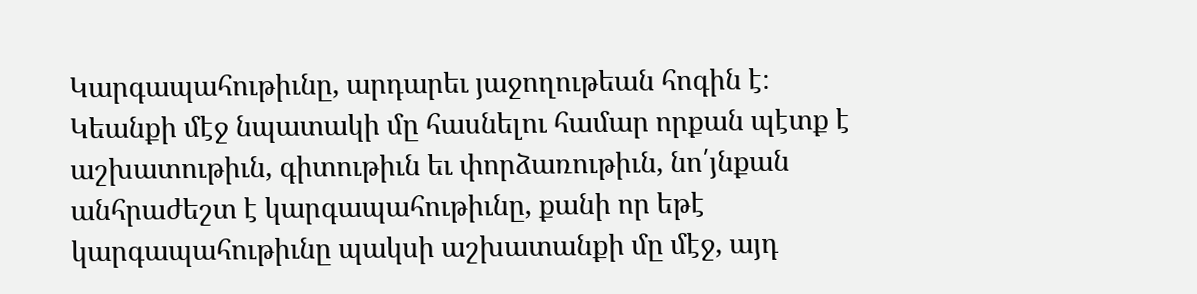Կարգապահութիւնը, արդարեւ յաջողութեան հոգին է։ Կեանքի մէջ նպատակի մը հասնելու համար որքան պէտք է աշխատութիւն, գիտութիւն եւ փորձառութիւն, նո՛յնքան անհրաժեշտ է կարգապահութիւնը, քանի որ եթէ կարգապահութիւնը պակսի աշխատանքի մը մէջ, այդ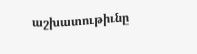աշխատութիւնը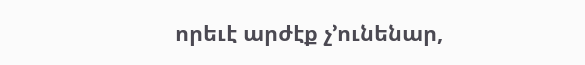որեւէ արժէք չ՚ունենար,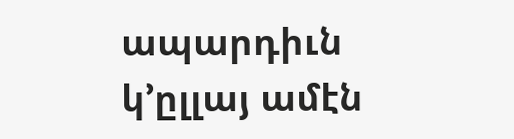ապարդիւն կ՚ըլլայ ամէն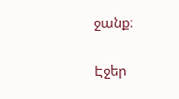ջանք։

Էջեր